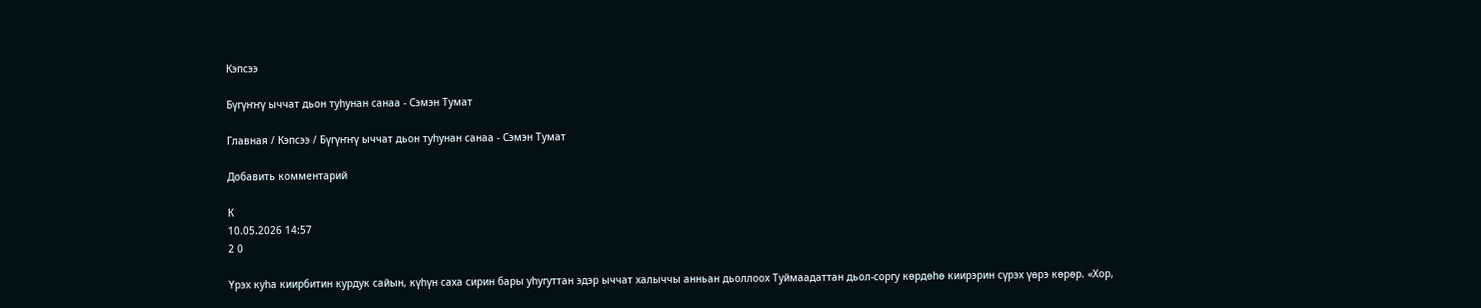Кэпсээ

Бүгүҥҥү ыччат дьон туһунан санаа - Сэмэн Тумат

Главная / Кэпсээ / Бүгүҥҥү ыччат дьон туһунан санаа - Сэмэн Тумат

Добавить комментарий

К
10.05.2026 14:57
2 0

Үрэх куһа киирбитин курдук сайын, күһүн саха сирин бары уһугуттан эдэр ыччат халыччы анньан дьоллоох Туймаадаттан дьол-соргу көрдөһө киирэрин сүрэх үөрэ көрөр. «Хор,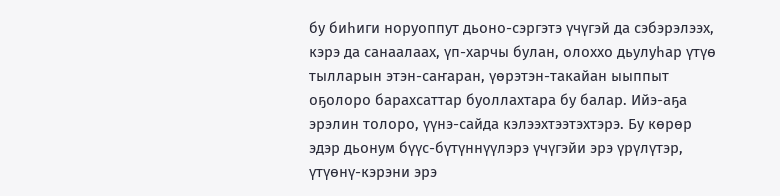бу биһиги норуоппут дьоно-сэргэтэ үчүгэй да сэбэрэлээх, кэрэ да санаалаах, үп-харчы булан, олоххо дьулуһар үтүө тылларын этэн-саҥаран, үөрэтэн-такайан ыыппыт оҕолоро барахсаттар буоллахтара бу балар. Ийэ-аҕа эрэлин толоро, үүнэ-сайда кэлээхтээтэхтэрэ. Бу көрөр эдэр дьонум бүүс-бүтүннүүлэрэ үчүгэйи эрэ үрүлүтэр, үтүөнү-кэрэни эрэ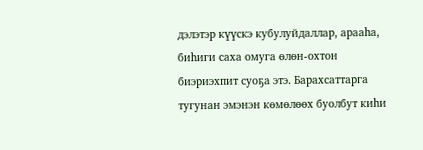дэлэтэр күүскэ кубулуйдаллар, арааһа, биһиги саха омуга өлөн-охтон биэриэхпит суоҕа этэ. Барахсаттарга тугунан эмэнэн көмөлөөх буолбут киһи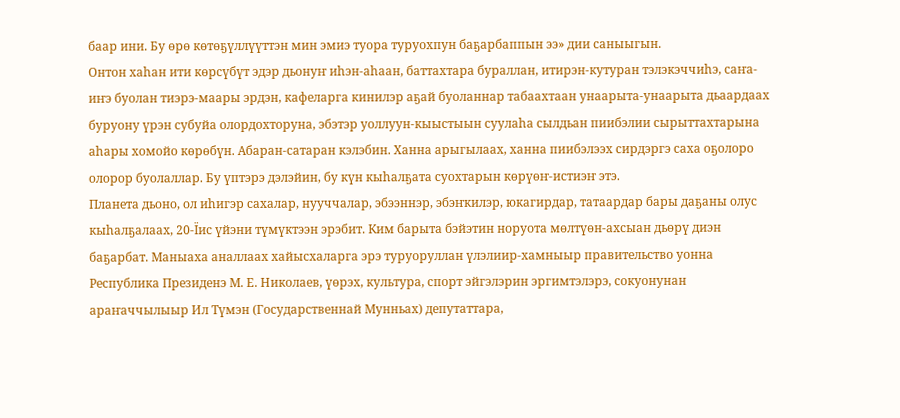баар ини. Бу өрө көтөҕүллүүттэн мин эмиэ туора туруохпун баҕарбаппын ээ» дии саныыгын.
Онтон хаһан ити көрсүбүт эдэр дьонуҥ иһэн-аһаан, баттахтара бураллан, итирэн-кутуран тэлэкэччиһэ, саҥа-иҥэ буолан тиэрэ-маары эрдэн, кафеларга кинилэр аҕай буоланнар табаахтаан унаарыта-унаарыта дьаардаах буруону үрэн субуйа олордохторуна, эбэтэр уоллуун-кыыстыын суулаһа сылдьан пиибэлии сырыттахтарына аһары хомойо көрөбүн. Абаран-сатаран кэлэбин. Ханна арыгылаах, ханна пиибэлээх сирдэргэ саха оҕолоро олорор буолаллар. Бу үптэрэ дэлэйин, бу күн кыһалҕата суохтарын көрүөҥ-истиэҥ этэ.
Планета дьоно, ол иһигэр сахалар, нууччалар, эбээннэр, эбэҥкилэр, юкагирдар, татаардар бары даҕаны олус кыһалҕалаах, 20-Їис үйэни түмүктээн эрэбит. Ким барыта бэйэтин норуота мөлтүөн-ахсыан дьөрү диэн баҕарбат. Маныаха аналлаах хайысхаларга эрэ туруоруллан үлэлиир-хамныыр правительство уонна Республика Президенэ М. Е. Николаев, үөрэх, культура, спорт эйгэлэрин эргимтэлэрэ, сокуонунан араҥаччылыыр Ил Түмэн (Государственнай Мунньах) депутаттара,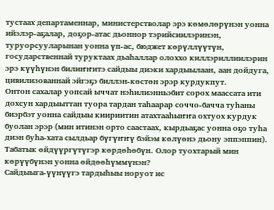тустаах департаменнар, министерстволар эрэ көмөлөрүнэн уонна ийэлэр-аҕалар, доҕор-атас дьоннор тэрийсиилэринэн, туруорсууларынан уонна үп-ас, бюджет көрүллүүтүн, государственнай туруктаах дьаһаллар олоххо киллэриллиилэрин эрэ күүһүнэн билиҥҥитэ сайдыы диэки хардыылаан, аан дойдуга, цивилизованнай эйгэҕэ биллэн-көстөн эрэр курдукпут.
Онтон сахалар уопсай ыччат нэһилиэнньэбит сорох маассата ити дохсун хардыыттан туора тардан таһаарар соччо-бачча туһаны биэрбэт уонна сайдыы киириитин атахтааһыҥҥа охтуох курдук буолан эрэр (мин итинэн орто саастаах, кырдьаҕас уонна оҕо туһа диэн буһа-хата сылдьар бүгүҥҥү бэйэм көлүөнэ дьону эппэппин). Табатык өйдүүргүтүгэр көрдөһөбүн. Олор туохтарый мин көрүүбүнэн уонна өйдөөһүммүнэн?
Сайдыыга-үүнүүгэ тардыһыы норуот ис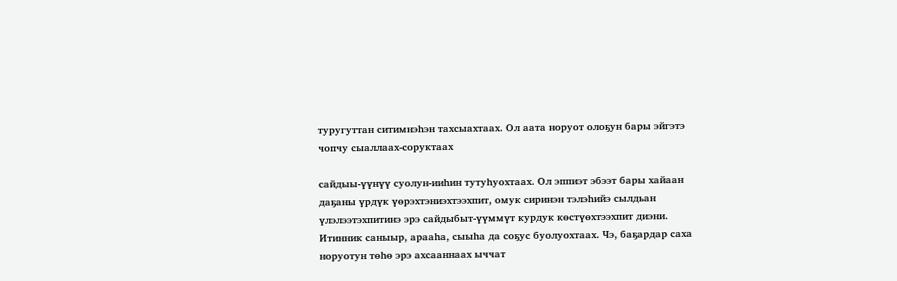туругуттан ситимнэһэн тахсыахтаах. Ол аата норуот олоҕун бары эйгэтэ чопчу сыаллаах-соруктаах

сайдыы-үүнүү суолун-ииһин тутуһуохтаах. Ол эппиэт эбээт бары хайаан даҕаны үрдүк үөрэхтэниэхтээхпит, омук сиринэн тэлэһийэ сылдьан үлэлээтэхпитинэ эрэ сайдыбыт-үүммүт курдук көстүөхтээхпит диэни. Итинник саныыр, арааһа, сыыһа да соҕус буолуохтаах. Чэ, баҕардар саха норуотун төһө эрэ ахсааннаах ыччат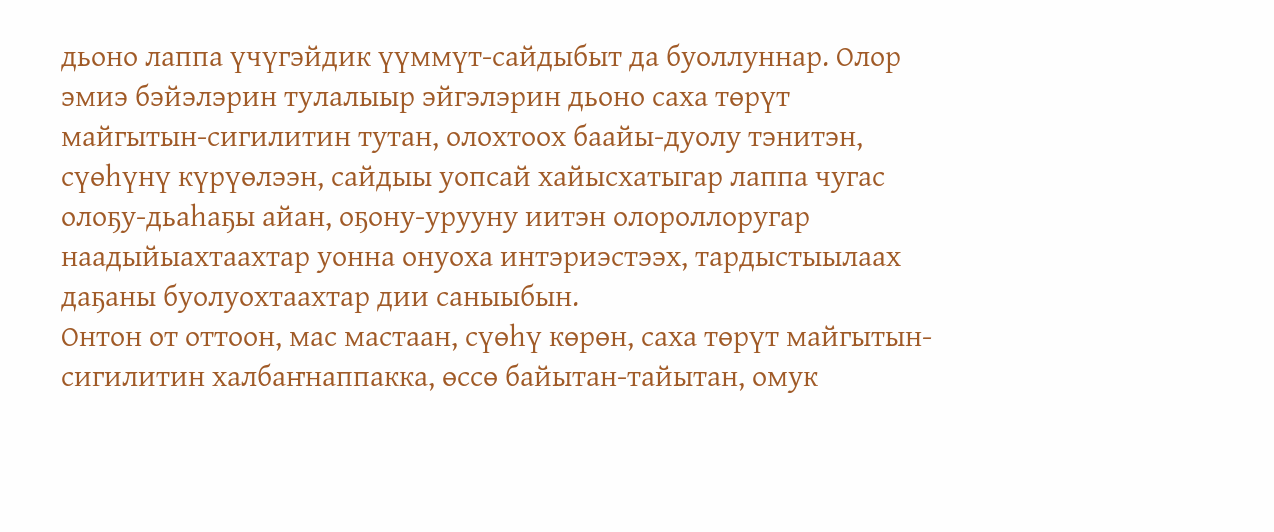дьоно лаппа үчүгэйдик үүммүт-сайдыбыт да буоллуннар. Олор эмиэ бэйэлэрин тулалыыр эйгэлэрин дьоно саха төрүт майгытын-сигилитин тутан, олохтоох баайы-дуолу тэнитэн, сүөһүнү күрүөлээн, сайдыы уопсай хайысхатыгар лаппа чугас олоҕу-дьаһаҕы айан, оҕону-урууну иитэн олороллоругар наадыйыахтаахтар уонна онуоха интэриэстээх, тардыстыылаах даҕаны буолуохтаахтар дии саныыбын.
Онтон от оттоон, мас мастаан, сүөһү көрөн, саха төрүт майгытын-сигилитин халбаҥнаппакка, өссө байытан-тайытан, омук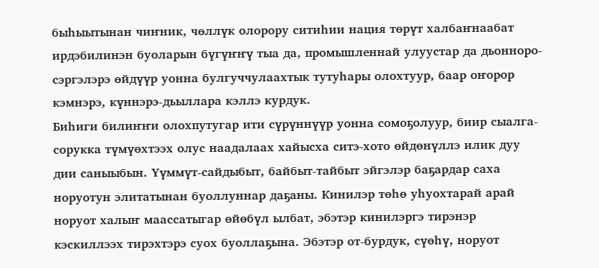быһыытынан чиҥник, чөллүк олорору ситиһии нация төрүт халбаҥнаабат ирдэбилинэн буоларын бүгүҥҥү тыа да, промышленнай улуустар да дьонноро-сэргэлэрэ өйдүүр уонна булгуччулаахтык тутуһары олохтуур, баар оҥорор кэмнэрэ, күннэрэ-дьыллара кэллэ курдук.
Биһиги билиҥҥи олохпутугар ити сүрүннүүр уонна сомоҕолуур, биир сыалга-сорукка түмүөхтээх олус наадалаах хайысха ситэ-хото өйдөнүллэ илик дуу дии саныыбын. Үүммүт-сайдыбыт, байбыт-тайбыт эйгэлэр баҕардар саха норуотун элитатынан буоллуннар даҕаны. Кинилэр төһө уһуохтарай арай норуот халыҥ маассатыгар өйөбүл ылбат, эбэтэр кинилэргэ тирэнэр кэскиллээх тирэхтэрэ суох буоллаҕына. Эбэтэр от-бурдук, сүөһү, норуот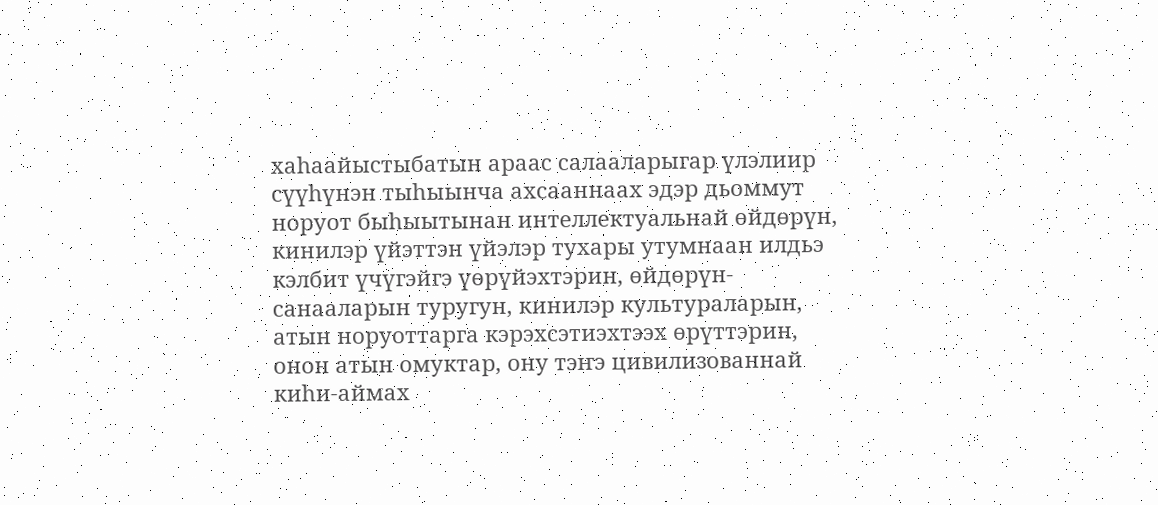хаһаайыстыбатын араас салааларыгар үлэлиир сүүһүнэн тыһыынча ахсааннаах эдэр дьоммут норуот быһыытынан интеллектуальнай өйдөрүн, кинилэр үйэттэн үйэлэр тухары утумнаан илдьэ кэлбит үчүгэйгэ үөрүйэхтэрин, өйдөрүн-санааларын туругун, кинилэр культураларын, атын норуоттарга кэрэхсэтиэхтээх өрүттэрин, онон атын омуктар, ону тэҥэ цивилизованнай киһи-аймах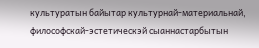культуратын байытар культурнай-материальнай, философскай-эстетическэй сыаннастарбытын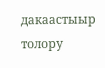дакаастыыр толору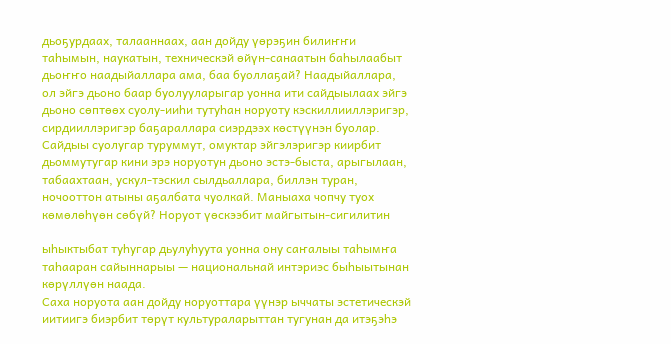дьоҕурдаах, талааннаах, аан дойду үөрэҕин билиҥҥи таһымын, наукатын, техническэй өйүн-санаатын баһылаабыт дьоҥҥо наадыйаллара ама, баа буоллаҕай? Наадыйаллара, ол эйгэ дьоно баар буолууларыгар уонна ити сайдыылаах эйгэ дьоно сөптөөх суолу-ииһи тутуһан норуоту кэскиллииллэригэр, сирдииллэригэр баҕараллара сиэрдээх көстүүнэн буолар.
Сайдыы суолугар туруммут, омуктар эйгэлэригэр киирбит дьоммутугар кини эрэ норуотун дьоно эстэ-быста, арыгылаан, табаахтаан, ускул-тэскил сылдьаллара, биллэн туран, ночооттон атыны аҕалбата чуолкай. Маныаха чопчу туох көмөлөһүөн сөбүй? Норуот үөскээбит майгытын-сигилитин

ыһыктыбат туһугар дьулуһуута уонна ону саҥалыы таһымҥа таһааран сайыннарыы — национальнай интэриэс быһыытынан көрүллүөн наада.
Саха норуота аан дойду норуоттара үүнэр ыччаты эстетическэй иитиигэ биэрбит төрүт культураларыттан тугунан да итэҕэһэ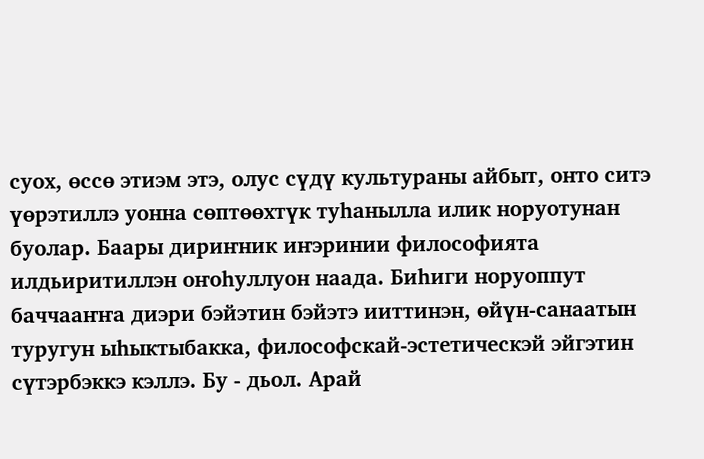суох, өссө этиэм этэ, олус сүдү культураны айбыт, онто ситэ үөрэтиллэ уонна сөптөөхтүк туһанылла илик норуотунан буолар. Баары дириҥник иҥэринии философията илдьиритиллэн оҥоһуллуон наада. Биһиги норуоппут баччааҥҥа диэри бэйэтин бэйэтэ ииттинэн, өйүн-санаатын туругун ыһыктыбакка, философскай-эстетическэй эйгэтин сүтэрбэккэ кэллэ. Бу - дьол. Арай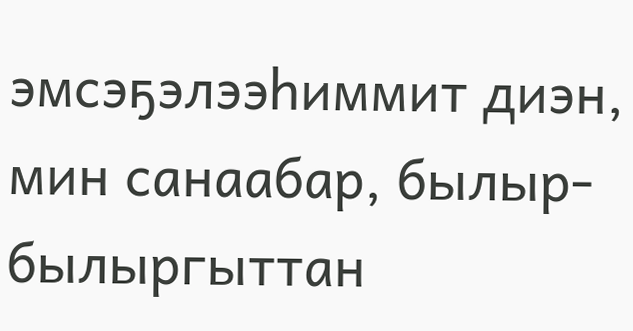эмсэҕэлээһиммит диэн, мин санаабар, былыр-былыргыттан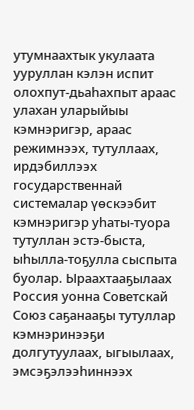утумнаахтык укулаата ууруллан кэлэн испит олохпут-дьаһахпыт араас улахан уларыйыы кэмнэригэр, араас режимнээх, тутуллаах, ирдэбиллээх государственнай системалар үөскээбит кэмнэригэр уһаты-туора тутуллан эстэ-быста, ыһылла-тоҕулла сыспыта буолар. Ыраахтааҕылаах Россия уонна Советскай Союз саҕанааҕы тутуллар кэмнэринээҕи долгутуулаах, ыгыылаах, эмсэҕэлээһиннээх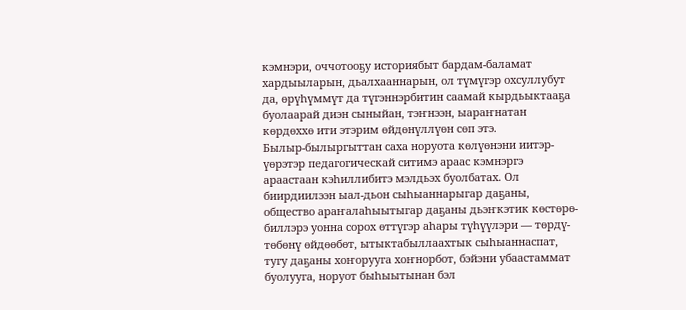кэмнэри, оччотооҕу историябыт бардам-баламат хардыыларын, дьалхааннарын, ол түмүгэр охсуллубут да, өрүһүммүт да түгэннэрбитин саамай кырдьыктааҕа буолаарай диэн сыныйан, тэҥнээн, ыараҥнатан көрдөххө ити этэрим өйдөнүллүөн сөп этэ.
Былыр-былыргыттан саха норуота көлүөнэни иитэр-үөрэтэр педагогическай ситимэ араас кэмнэргэ араастаан кэһиллибитэ мэлдьэх буолбатах. Ол биирдиилээн ыал-дьон сыһыаннарыгар даҕаны, общество араҥалаһыытыгар даҕаны дьэҥкэтик көстөрө-биллэрэ уонна сорох өттүгэр аһары түһүүлэри — төрдү-төбөнү өйдөөбөт, ытыктабыллаахтык сыһыаннаспат, тугу даҕаны хоҥорууга хоҥнорбот, бэйэни убаастаммат буолууга, норуот быһыытынан бэл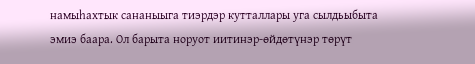намыһахтык сананыыга тиэрдэр кутталлары уга сылдьыбыта эмиэ баара. Ол барыта норуот иитинэр-өйдөтүнэр төрүт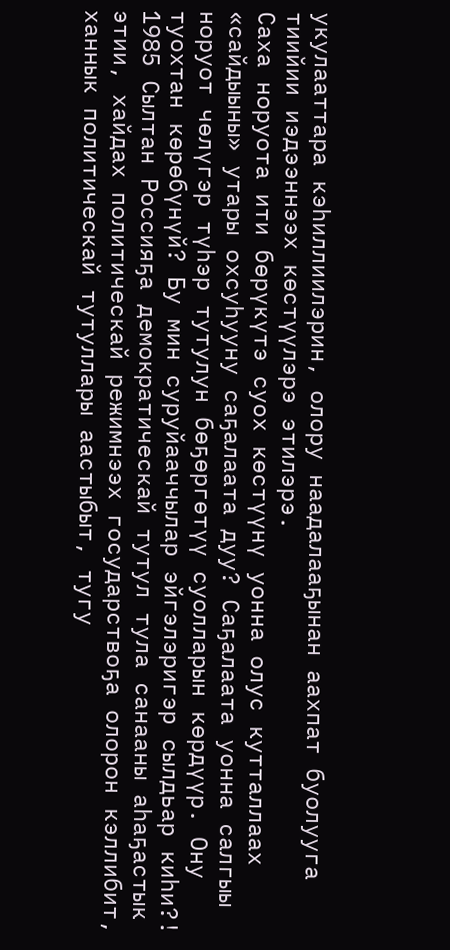укулааттара кэһиллиилэрин, олору наадалааҕынан аахпат буолууга тиийии иэдээннээх көстүүлэрэ этилэрэ.
Саха норуота ити бөрүкүтэ суох көстүүнү уонна олус кутталлаах «сайдыыны» утары охсуһууну саҕалаата дуу? Саҕалаата уонна салгыы норуот чөлүгэр түһэр тутулун бөҕөргөтүү суолларын көрдүүр. Ону туохтан көрөбүнүй? Бу мин суруйааччылар эйгэлэригэр сылдьар киһи?!
1985 Сылтан Россияҕа демократическай тутул тула санааны аһаҕастык этии, хайдах политическай режимнээх государствоҕа олорон кэллибит, ханнык политическай тутуллары аастыбыт, тугу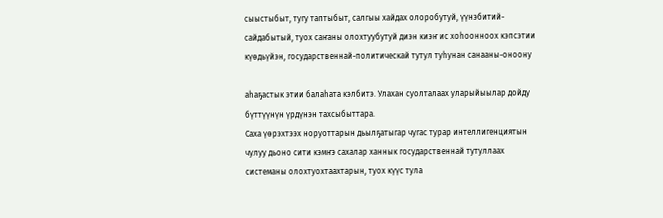сыыстыбыт, тугу таптыбыт, салгыы хайдах олоробутуй, үүнэбитий-сайдабытый, туох саҥаны олохтуубутуй диэн киэҥ ис хоһоонноох кэпсэтии күөдьүйэн, государственнай-политическай тутул туһунан санааны-оноону

аһаҕастык этии балаһата кэлбитэ. Улахан суолталаах уларыйыылар дойду бүттүүнүн үрдүнэн тахсыбыттара.
Саха үөрэхтээх норуоттарын дьылҕатыгар чугас турар интеллигенциятын чулуу дьоно сити кэмҥэ сахалар ханнык государственнай тутуллаах системаны олохтуохтаахтарын, туох күүс тула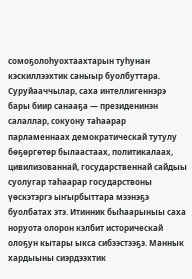сомоҕолоһуохтаахтарын туһунан кэскиллээхтик саныыр буолбуттара. Суруйааччылар, саха интеллигеннэрэ бары биир санааҕа — президенинэн салаллар, сокуону таһаарар парламеннаах демократическай тутулу бөҕөргөтөр былаастаах, политикалаах, цивилизованнай, государственнай сайдыы суолугар таһаарар государствоны үөскэтэргэ ыҥырбыттара мээнэҕэ буолбатах этэ. Итинник быһаарыныы саха норуота олорон кэлбит историческай олоҕун кытары ыкса сибээстээҕэ. Маннык хардыыны сиэрдээхтик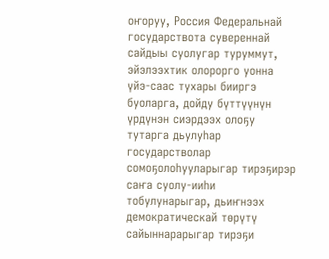оҥоруу, Россия Федеральнай государствота сувереннай сайдыы суолугар туруммут, эйэлээхтик олорорго уонна үйэ-саас тухары бииргэ буоларга, дойду бүттүүнүн үрдүнэн сиэрдээх олоҕу тутарга дьулуһар государстволар сомоҕолоһууларыгар тирэҕирэр саҥа суолу-ииһи тобулунарыгар, дьиҥнээх демократическай төрүтү сайыннарарыгар тирэҕи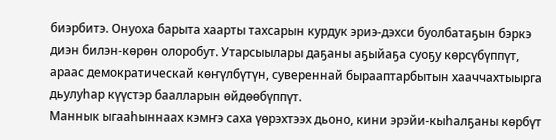биэрбитэ. Онуоха барыта хаарты тахсарын курдук эриэ-дэхси буолбатаҕын бэркэ диэн билэн-көрөн олоробут. Утарсыылары даҕаны аҕыйаҕа суоҕу көрсүбүппүт, араас демократическай көҥүлбүтүн, сувереннай бырааптарбытын хааччахтыырга дьулуһар күүстэр баалларын өйдөөбүппүт.
Маннык ыгааһыннаах кэмҥэ саха үөрэхтээх дьоно, кини эрэйи-кыһалҕаны көрбүт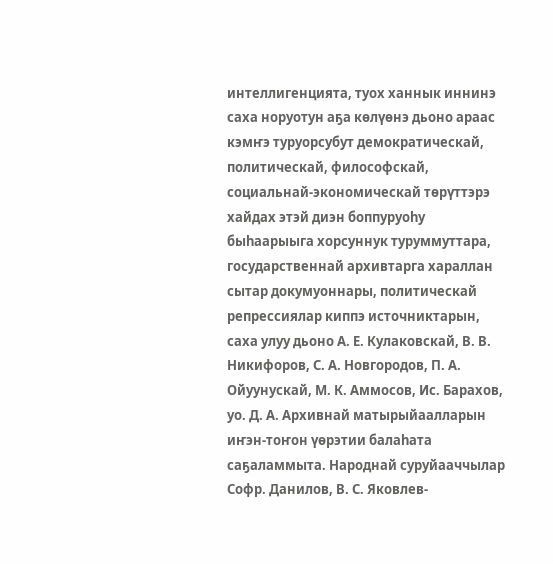интеллигенцията, туох ханнык иннинэ саха норуотун аҕа көлүөнэ дьоно араас кэмҥэ туруорсубут демократическай, политическай, философскай, социальнай-экономическай төрүттэрэ хайдах этэй диэн боппуруоһу быһаарыыга хорсуннук туруммуттара, государственнай архивтарга хараллан сытар докумуоннары, политическай репрессиялар киппэ источниктарын, саха улуу дьоно А. Е. Кулаковскай, В. В. Никифоров, С. А. Новгородов, П. А. Ойуунускай, М. К. Аммосов, Ис. Барахов, уо. Д. А. Архивнай матырыйаалларын иҥэн-тоҥон үөрэтии балаһата саҕаламмыта. Народнай суруйааччылар Софр. Данилов, В. С. Яковлев-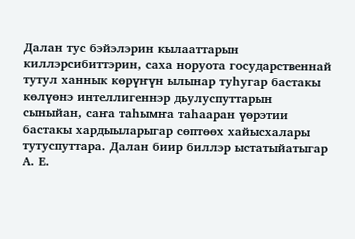Далан тус бэйэлэрин кылааттарын киллэрсибиттэрин, саха норуота государственнай тутул ханнык көрүҥүн ылынар туһугар бастакы көлүөнэ интеллигеннэр дьулуспуттарын сыныйан, саҥа таһымҥа таһааран үөрэтии бастакы хардыыларыгар сөптөөх хайысхалары тутуспуттара. Далан биир биллэр ыстатыйатыгар А. Е.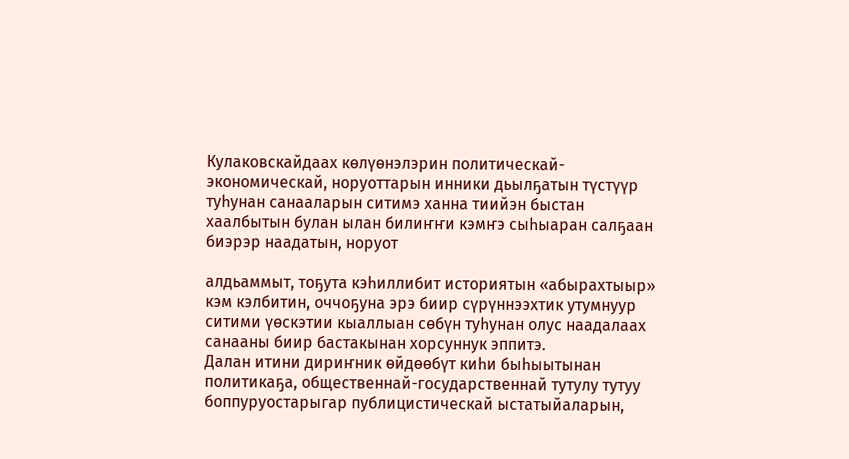Кулаковскайдаах көлүөнэлэрин политическай-экономическай, норуоттарын инники дьылҕатын түстүүр туһунан санааларын ситимэ ханна тиийэн быстан хаалбытын булан ылан билиҥҥи кэмҥэ сыһыаран салҕаан биэрэр наадатын, норуот

алдьаммыт, тоҕута кэһиллибит историятын «абырахтыыр» кэм кэлбитин, оччоҕуна эрэ биир сүрүннээхтик утумнуур ситими үөскэтии кыаллыан сөбүн туһунан олус наадалаах санааны биир бастакынан хорсуннук эппитэ.
Далан итини дириҥник өйдөөбүт киһи быһыытынан политикаҕа, общественнай-государственнай тутулу тутуу боппуруостарыгар публицистическай ыстатыйаларын,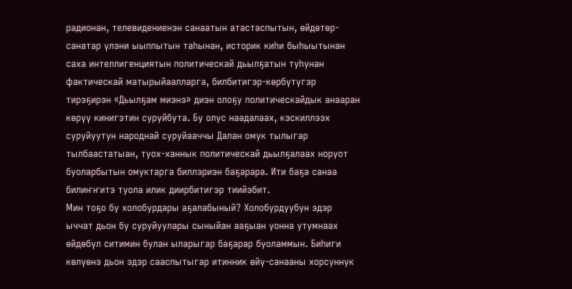радионан, телевидениенэн санаатын атастаспытын, өйдөтөр-санатар үлэни ыыппытын таһынан, историк киһи быһыытынан саха интеллигенциятын политическай дьылҕатын туһунан фактическай матырыйаалларга, билбитигэр-көрбүтүгэр тирэҕирэн «Дьылҕам миэнэ» диэн олоҕу политическайдык анааран көрүү кинигэтин суруйбута. Бу олус наадалаах, кэскиллээх суруйуутун народнай суруйааччы Далан омук тылыгар тылбаастатыан, туох-ханнык политическай дьылҕалаах норуот буоларбытын омуктарга биллэриэн баҕарара. Ити баҕа санаа билиҥҥитэ туола илик диирбитигэр тиийэбит.
Мин тоҕо бу холобурдары аҕалабыный? Холобурдуубун эдэр ыччат дьон бу суруйуулары сыныйан ааҕыан уонна утумнаах өйдөбүл ситимин булан ыларыгар баҕарар буоламмын. Биһиги көлүөнэ дьон эдэр сааспытыгар итинник өйү-санааны хорсуннук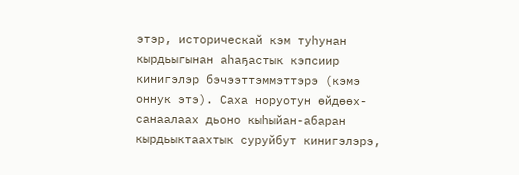этэр, историческай кэм туһунан кырдьыгынан аһаҕастык кэпсиир кинигэлэр бэчээттэммэттэрэ (кэмэ оннук этэ). Саха норуотун өйдөөх-санаалаах дьоно кыһыйан-абаран кырдьыктаахтык суруйбут кинигэлэрэ,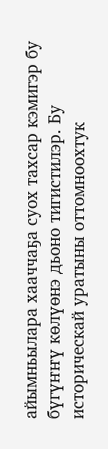айымньылара хааччаҕа суох тахсар кэмигэр бу бүгүҥҥү көлүөнэ дьоно тигистилэр. Бу историческай уратыны оттомноохтук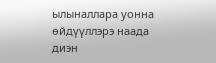ылыналлара уонна өйдүүллэрэ наада диэн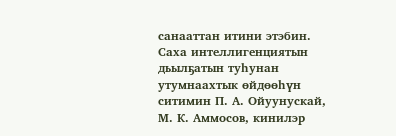санааттан итини этэбин.
Саха интеллигенциятын дьылҕатын туһунан утумнаахтык өйдөөһүн ситимин П. А. Ойуунускай, М. К. Аммосов, кинилэр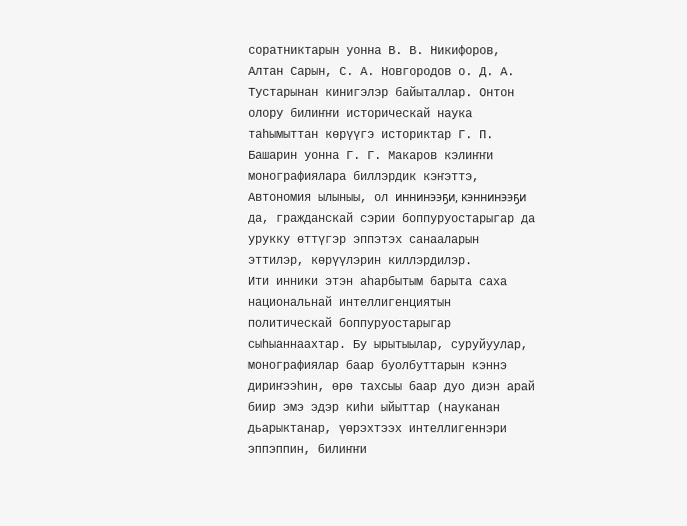соратниктарын уонна В. В. Никифоров, Алтан Сарын, С. А. Новгородов о. Д. А. Тустарынан кинигэлэр байыталлар. Онтон олору билиҥҥи историческай наука таһымыттан көрүүгэ историктар Г. П. Башарин уонна Г. Г. Макаров кэлиҥҥи монографиялара биллэрдик кэҥэттэ, Автономия ылыныы, ол иннинээҕи, кэннинээҕи да, гражданскай сэрии боппуруостарыгар да урукку өттүгэр эппэтэх санааларын эттилэр, көрүүлэрин киллэрдилэр.
Ити инники этэн аһарбытым барыта саха национальнай интеллигенциятын политическай боппуруостарыгар сыһыаннаахтар. Бу ырытыылар, суруйуулар, монографиялар баар буолбуттарын кэннэ дириҥээһин, өрө тахсыы баар дуо диэн арай биир эмэ эдэр киһи ыйыттар (науканан дьарыктанар, үөрэхтээх интеллигеннэри эппэппин, билиҥҥи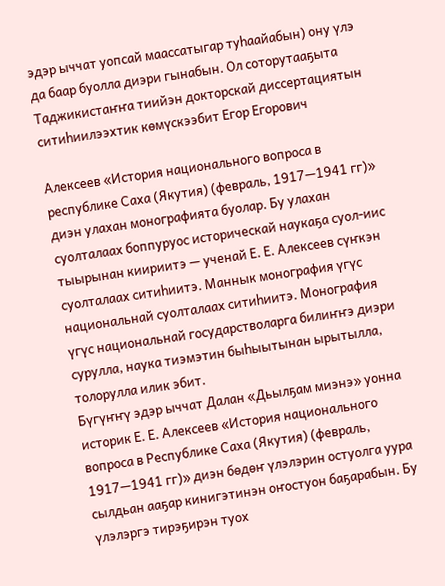эдэр ыччат уопсай маассатыгар туһаайабын) ону үлэ да баар буолла диэри гынабын. Ол соторутааҕыта Таджикистаҥҥа тиийэн докторскай диссертациятын ситиһиилээхтик көмүскээбит Егор Егорович

Алексеев «История национального вопроса в республике Саха (Якутия) (февраль, 1917—1941 гг)» диэн улахан монографията буолар. Бу улахан суолталаах боппуруос историческай наукаҕа суол-иис тыырынан киириитэ — ученай Е. Е. Алексеев сүҥкэн суолталаах ситиһиитэ. Маннык монография үгүс национальнай суолталаах ситиһиитэ. Монография үгүс национальнай государстволарга билиҥҥэ диэри сурулла, наука тиэмэтин быһыытынан ырытылла, толорулла илик эбит.
Бүгүҥҥү эдэр ыччат Далан «Дьылҕам миэнэ» уонна историк Е. Е. Алексеев «История национального вопроса в Республике Саха (Якутия) (февраль, 1917—1941 гг)» диэн бөдөҥ үлэлэрин остуолга уура сылдьан ааҕар кинигэтинэн оҥостуон баҕарабын. Бу үлэлэргэ тирэҕирэн туох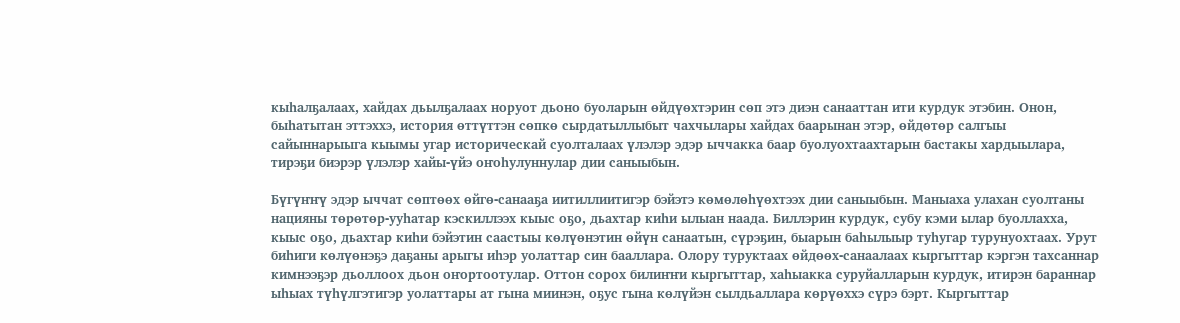кыһалҕалаах, хайдах дьылҕалаах норуот дьоно буоларын өйдүөхтэрин сөп этэ диэн санааттан ити курдук этэбин. Онон, быһатытан эттэххэ, история өттүттэн сөпкө сырдатыллыбыт чахчылары хайдах баарынан этэр, өйдөтөр салгыы сайыннарыыга кыымы угар историческай суолталаах үлэлэр эдэр ыччакка баар буолуохтаахтарын бастакы хардыылара, тирэҕи биэрэр үлэлэр хайы-үйэ оҥоһулуннулар дии саныыбын.

Бүгүҥҥү эдэр ыччат сөптөөх өйгө-санааҕа иитиллиитигэр бэйэтэ көмөлөһүөхтээх дии саныыбын. Маныаха улахан суолтаны нацияны төрөтөр-ууһатар кэскиллээх кыыс оҕо, дьахтар киһи ылыан наада. Биллэрин курдук, субу кэми ылар буоллахха, кыыс оҕо, дьахтар киһи бэйэтин саастыы көлүөнэтин өйүн санаатын, сүрэҕин, быарын баһылыыр туһугар турунуохтаах. Урут биһиги көлүөнэҕэ даҕаны арыгы иһэр уолаттар син бааллара. Олору туруктаах өйдөөх-санаалаах кыргыттар кэргэн тахсаннар кимнээҕэр дьоллоох дьон оҥортоотулар. Оттон сорох билиҥҥи кыргыттар, хаһыакка суруйалларын курдук, итирэн бараннар ыһыах түһүлгэтигэр уолаттары ат гына миинэн, оҕус гына көлүйэн сылдьаллара көрүөххэ сүрэ бэрт. Кыргыттар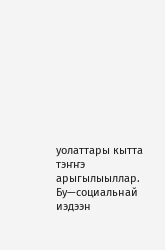уолаттары кытта тэҥҥэ арыгылыыллар. Бу—социальнай иэдээн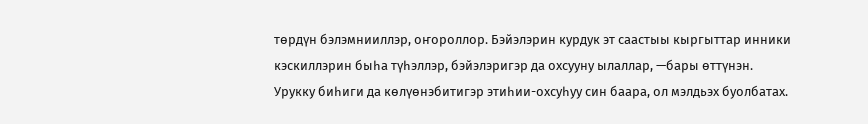төрдүн бэлэмнииллэр, оҥороллор. Бэйэлэрин курдук эт саастыы кыргыттар инники кэскиллэрин быһа түһэллэр, бэйэлэригэр да охсууну ылаллар, —бары өттүнэн.
Урукку биһиги да көлүөнэбитигэр этиһии-охсуһуу син баара, ол мэлдьэх буолбатах.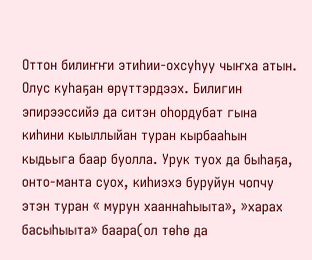Оттон билиҥҥи этиһии-охсуһуу чыҥха атын. Олус куһаҕан өрүттэрдээх. Билигин эпирээссийэ да ситэн оһордубат гына киһини кыыллыйан туран кырбааһын кыдьыга баар буолла. Урук туох да быһаҕа, онто-манта суох, киһиэхэ буруйун чопчу этэн туран « мурун хааннаһыыта», »харах басыһыыта» баара(ол төһө да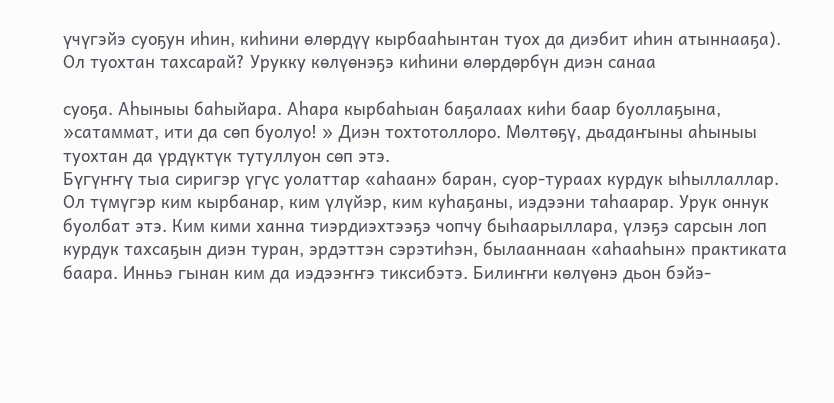үчүгэйэ суоҕун иһин, киһини өлөрдүү кырбааһынтан туох да диэбит иһин атыннааҕа). Ол туохтан тахсарай? Урукку көлүөнэҕэ киһини өлөрдөрбүн диэн санаа

суоҕа. Аһыныы баһыйара. Аһара кырбаһыан баҕалаах киһи баар буоллаҕына, »сатаммат, ити да сөп буолуо! » Диэн тохтотоллоро. Мөлтөҕү, дьадаҥыны аһыныы туохтан да үрдүктүк тутуллуон сөп этэ.
Бүгүҥҥү тыа сиригэр үгүс уолаттар «аһаан» баран, суор-тураах курдук ыһыллаллар. Ол түмүгэр ким кырбанар, ким үлүйэр, ким куһаҕаны, иэдээни таһаарар. Урук оннук буолбат этэ. Ким кими ханна тиэрдиэхтээҕэ чопчу быһаарыллара, үлэҕэ сарсын лоп курдук тахсаҕын диэн туран, эрдэттэн сэрэтиһэн, былааннаан «аһааһын» практиката баара. Инньэ гынан ким да иэдээҥҥэ тиксибэтэ. Билиҥҥи көлүөнэ дьон бэйэ-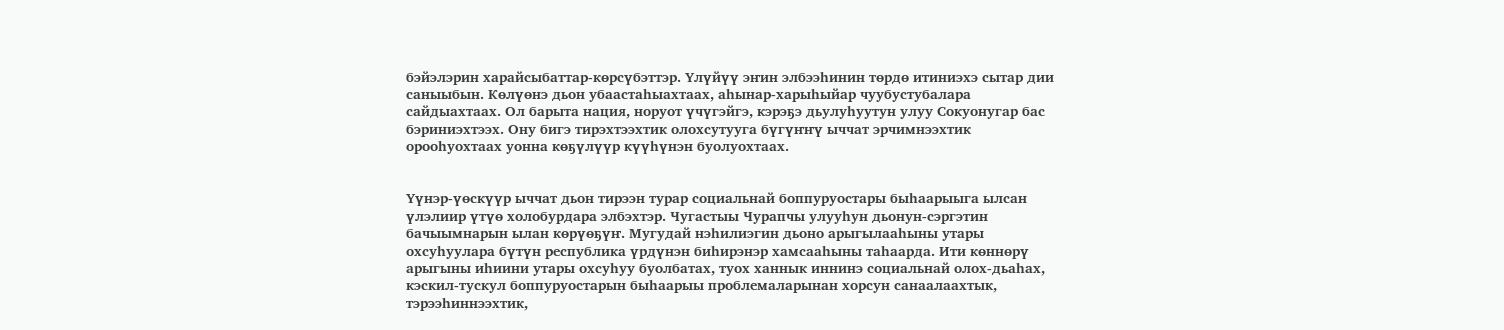бэйэлэрин харайсыбаттар-көрсүбэттэр. Үлүйүү эҥин элбээһинин төрдө итиниэхэ сытар дии саныыбын. Көлүөнэ дьон убаастаһыахтаах, аһынар-харыһыйар чуубустубалара сайдыахтаах. Ол барыта нация, норуот үчүгэйгэ, кэрэҕэ дьулуһуутун улуу Сокуонугар бас бэриниэхтээх. Ону бигэ тирэхтээхтик олохсутууга бүгүҥҥү ыччат эрчимнээхтик орооһуохтаах уонна көҕүлүүр күүһүнэн буолуохтаах.


Үүнэр-үөскүүр ыччат дьон тирээн турар социальнай боппуруостары быһаарыыга ылсан үлэлиир үтүө холобурдара элбэхтэр. Чугастыы Чурапчы улууһун дьонун-сэргэтин бачыымнарын ылан көрүөҕүҥ. Мугудай нэһилиэгин дьоно арыгылааһыны утары охсуһуулара бүтүн республика үрдүнэн биһирэнэр хамсааһыны таһаарда. Ити көннөрү арыгыны иһиини утары охсуһуу буолбатах, туох ханнык иннинэ социальнай олох-дьаһах, кэскил-тускул боппуруостарын быһаарыы проблемаларынан хорсун санаалаахтык, тэрээһиннээхтик,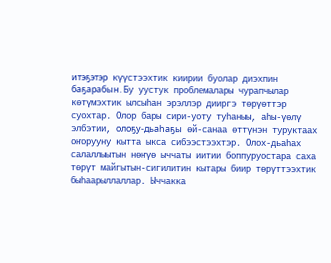итэҕэтэр күүстээхтик киирии буолар диэхпин баҕарабын. Бу уустук проблемалары чурапчылар көтүмэхтик ылсыһан эрэллэр дииргэ төрүөттэр суохтар. Олор бары сири-уоту туһаныы, аһы-үөлү элбэтии, олоҕу-дьаһаҕы өй-санаа өттүнэн туруктаах оҥорууну кытта ыкса сибээстээхтэр. Олох-дьаһах салаллыытын нөҥүө ыччаты иитии боппуруостара саха төрүт майгытын-сигилитин кытары биир төрүттээхтик быһаарыллаллар. Ыччакка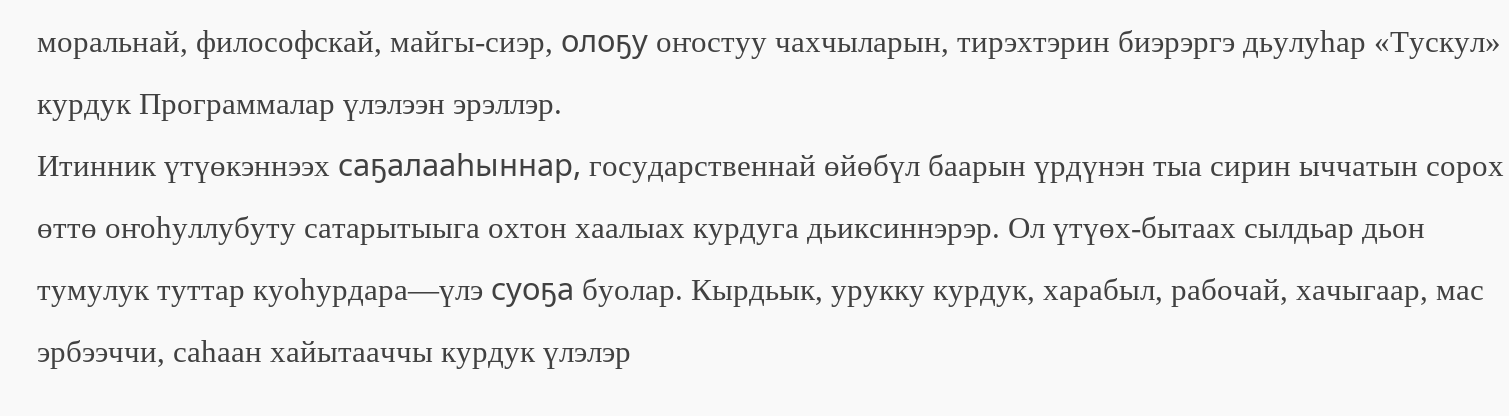моральнай, философскай, майгы-сиэр, олоҕу оҥостуу чахчыларын, тирэхтэрин биэрэргэ дьулуһар «Тускул» курдук Программалар үлэлээн эрэллэр.
Итинник үтүөкэннээх саҕалааһыннар, государственнай өйөбүл баарын үрдүнэн тыа сирин ыччатын сорох өттө оҥоһуллубуту сатарытыыга охтон хаалыах курдуга дьиксиннэрэр. Ол үтүөх-бытаах сылдьар дьон тумулук туттар куоһурдара—үлэ суоҕа буолар. Кырдьык, урукку курдук, харабыл, рабочай, хачыгаар, мас эрбээччи, саһаан хайытааччы курдук үлэлэр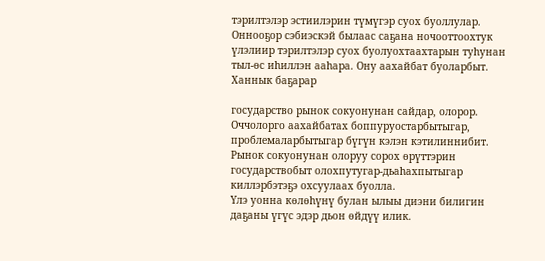тэрилтэлэр эстиилэрин түмүгэр суох буоллулар. Оннооҕор сэбиэскэй былаас саҕана ночооттоохтук үлэлиир тэрилтэлэр суох буолуохтаахтарын туһунан тыл-өс иһиллэн ааһара. Ону аахайбат буоларбыт. Ханнык баҕарар

государство рынок сокуонунан сайдар, олорор. Оччолорго аахайбатах боппуруостарбытыгар, проблемаларбытыгар бүгүн кэлэн кэтилиннибит. Рынок сокуонунан олоруу сорох өрүттэрин государствобыт олохпутугар-дьаһахпытыгар киллэрбэтэҕэ охсуулаах буолла.
Үлэ уонна көлөһүнү булан ылыы диэни билигин даҕаны үгүс эдэр дьон өйдүү илик.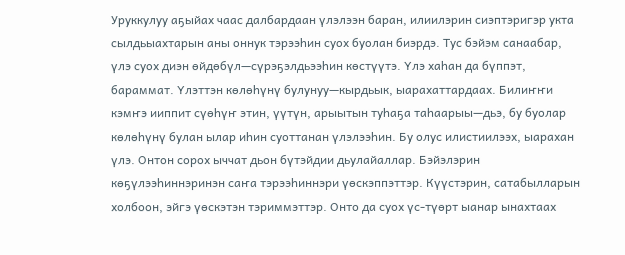Уруккулуу аҕыйах чаас далбардаан үлэлээн баран, илиилэрин сиэптэригэр укта сылдьыахтарын аны оннук тэрээһин суох буолан биэрдэ. Тус бэйэм санаабар, үлэ суох диэн өйдөбүл—сүрэҕэлдьээһин көстүүтэ. Үлэ хаһан да бүппэт, бараммат. Үлэттэн көлөһүнү булунуу—кырдьык, ыарахаттардаах. Билиҥҥи кэмҥэ ииппит сүөһүҥ этин, үүтүн, арыытын туһаҕа таһаарыы—дьэ, бу буолар көлөһүнү булан ылар иһин суоттанан үлэлээһин. Бу олус илистиилээх, ыарахан үлэ. Онтон сорох ыччат дьон бүтэйдии дьулайаллар. Бэйэлэрин көҕүлээһиннэринэн саҥа тэрээһиннэри үөскэппэттэр. Күүстэрин, сатабылларын холбоон, эйгэ үөскэтэн тэриммэттэр. Онто да суох үс-түөрт ыанар ынахтаах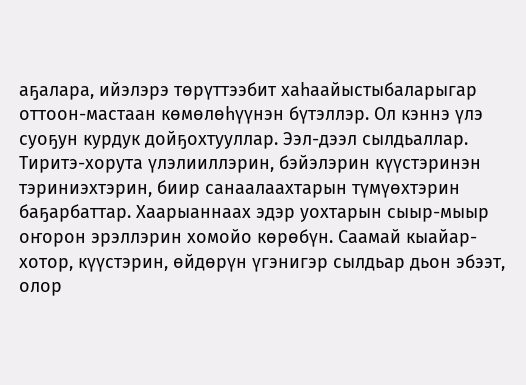аҕалара, ийэлэрэ төрүттээбит хаһаайыстыбаларыгар оттоон-мастаан көмөлөһүүнэн бүтэллэр. Ол кэннэ үлэ суоҕун курдук дойҕохтууллар. Ээл-дээл сылдьаллар. Тиритэ-хорута үлэлииллэрин, бэйэлэрин күүстэринэн тэриниэхтэрин, биир санаалаахтарын түмүөхтэрин баҕарбаттар. Хаарыаннаах эдэр уохтарын сыыр-мыыр оҥорон эрэллэрин хомойо көрөбүн. Саамай кыайар-хотор, күүстэрин, өйдөрүн үгэнигэр сылдьар дьон эбээт, олор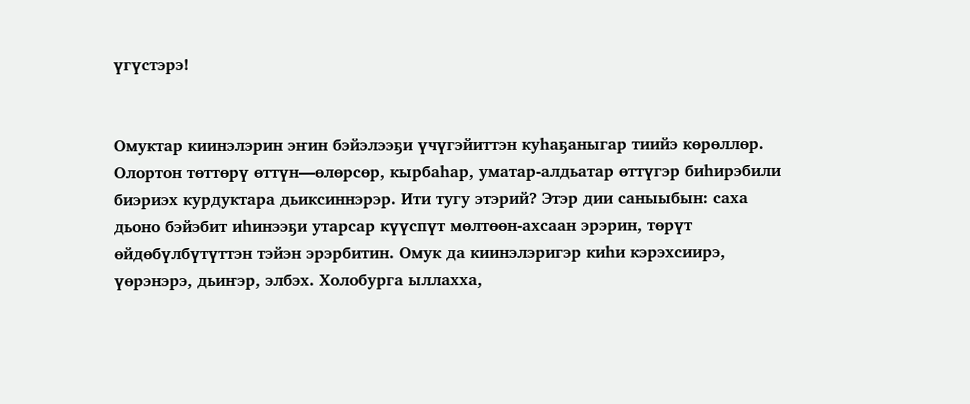үгүстэрэ!


Омуктар киинэлэрин эҥин бэйэлээҕи үчүгэйиттэн куһаҕаныгар тиийэ көрөллөр. Олортон төттөрү өттүн—өлөрсөр, кырбаһар, уматар-алдьатар өттүгэр биһирэбили биэриэх курдуктара дьиксиннэрэр. Ити тугу этэрий? Этэр дии саныыбын: саха дьоно бэйэбит иһинээҕи утарсар күүспүт мөлтөөн-ахсаан эрэрин, төрүт өйдөбүлбүтүттэн тэйэн эрэрбитин. Омук да киинэлэригэр киһи кэрэхсиирэ, үөрэнэрэ, дьиҥэр, элбэх. Холобурга ыллахха,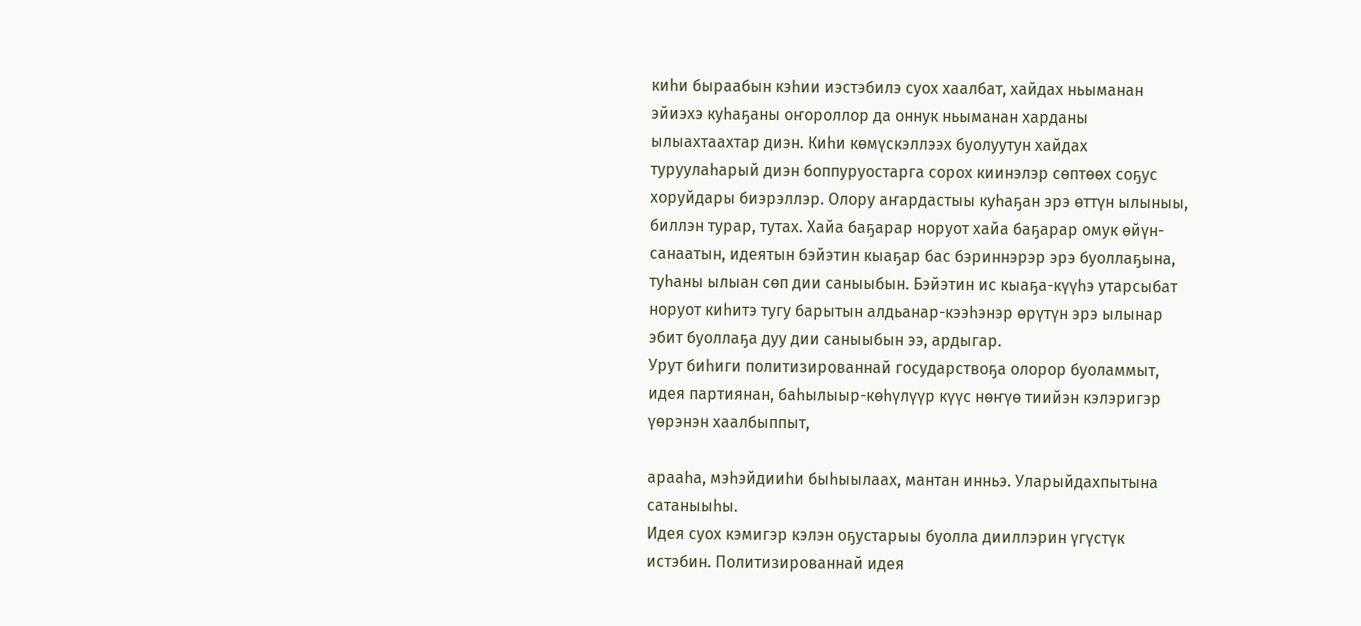киһи быраабын кэһии иэстэбилэ суох хаалбат, хайдах ньыманан эйиэхэ куһаҕаны оҥороллор да оннук ньыманан харданы ылыахтаахтар диэн. Киһи көмүскэллээх буолуутун хайдах туруулаһарый диэн боппуруостарга сорох киинэлэр сөптөөх соҕус хоруйдары биэрэллэр. Олору аҥардастыы куһаҕан эрэ өттүн ылыныы, биллэн турар, тутах. Хайа баҕарар норуот хайа баҕарар омук өйүн-санаатын, идеятын бэйэтин кыаҕар бас бэриннэрэр эрэ буоллаҕына, туһаны ылыан сөп дии саныыбын. Бэйэтин ис кыаҕа-күүһэ утарсыбат норуот киһитэ тугу барытын алдьанар-кээһэнэр өрүтүн эрэ ылынар эбит буоллаҕа дуу дии саныыбын ээ, ардыгар.
Урут биһиги политизированнай государствоҕа олорор буоламмыт, идея партиянан, баһылыыр-көһүлүүр күүс нөҥүө тиийэн кэлэригэр үөрэнэн хаалбыппыт,

арааһа, мэһэйдииһи быһыылаах, мантан инньэ. Уларыйдахпытына сатаныыһы.
Идея суох кэмигэр кэлэн оҕустарыы буолла дииллэрин үгүстүк истэбин. Политизированнай идея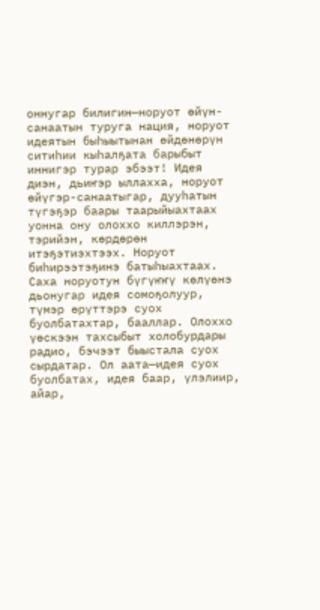оннугар билигин—норуот өйүн-санаатын туруга нация, норуот идеятын быһыытынан өйдөнөрүн ситиһии кыһалҕата барыбыт иннигэр турар эбээт! Идея диэн, дьиҥэр ыллахха, норуот өйүгэр-санаатыгар, дууһатын түгэҕэр баары таарыйыахтаах уонна ону олоххо киллэрэн, тэрийэн, көрдөрөн итэҕэтиэхтээх. Норуот биһирээтэҕинэ батыһыахтаах. Саха норуотун бүгүҥҥү көлүөнэ дьонугар идея сомоҕолуур, түмэр өрүттэрэ суох буолбатахтар, бааллар. Олоххо үөскээн тахсыбыт холобурдары радио, бэчээт быыстала суох сырдатар. Ол аата—идея суох буолбатах, идея баар, үлэлиир, айар,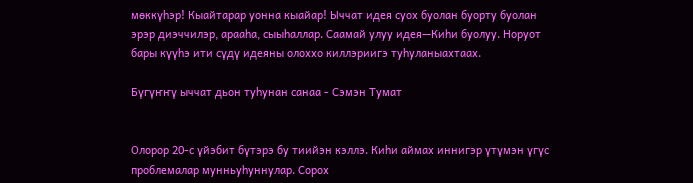мөккүһэр! Кыайтарар уонна кыайар! Ыччат идея суох буолан буорту буолан эрэр диэччилэр, арааһа, сыыһаллар. Саамай улуу идея—Киһи буолуу. Норуот бары күүһэ ити сүдү идеяны олоххо киллэриигэ туһуланыахтаах.

Бүгүҥҥү ыччат дьон туһунан санаа - Сэмэн Тумат


Олорор 20-с үйэбит бүтэрэ бу тиийэн кэллэ. Киһи аймах иннигэр үтүмэн үгүс проблемалар мунньуһуннулар. Сорох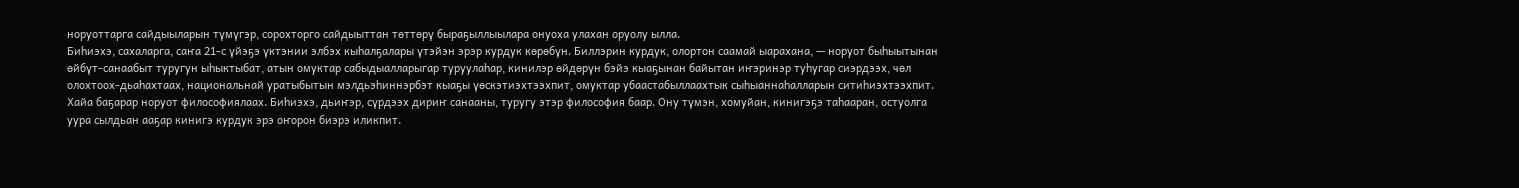норуоттарга сайдыыларын түмүгэр, сорохторго сайдыыттан төттөрү быраҕыллыылара онуоха улахан оруолу ылла.
Биһиэхэ, сахаларга, саҥа 21-с үйэҕэ үктэнии элбэх кыһалҕалары үтэйэн эрэр курдук көрөбүн. Биллэрин курдук, олортон саамай ыарахана, — норуот быһыытынан өйбүт-санаабыт туругун ыһыктыбат, атын омуктар сабыдыалларыгар туруулаһар, кинилэр өйдөрүн бэйэ кыаҕынан байытан иҥэринэр туһугар сиэрдээх, чөл олохтоох-дьаһахтаах, национальнай уратыбытын мэлдьэһиннэрбэт кыаҕы үөскэтиэхтээхпит, омуктар убаастабыллаахтык сыһыаннаһалларын ситиһиэхтээхпит.
Хайа баҕарар норуот философиялаах. Биһиэхэ, дьиҥэр, сүрдээх дириҥ санааны, туругу этэр философия баар. Ону түмэн, хомуйан, кинигэҕэ таһааран, остуолга уура сылдьан ааҕар кинигэ курдук эрэ оҥорон биэрэ иликпит.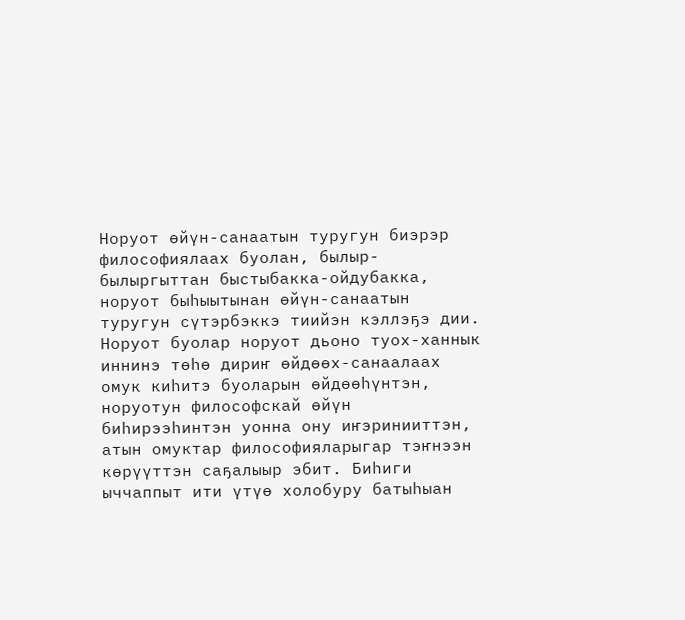Норуот өйүн-санаатын туругун биэрэр философиялаах буолан, былыр-былыргыттан быстыбакка-ойдубакка, норуот быһыытынан өйүн-санаатын туругун сүтэрбэккэ тиийэн кэллэҕэ дии. Норуот буолар норуот дьоно туох-ханнык иннинэ төһө дириҥ өйдөөх-санаалаах омук киһитэ буоларын өйдөөһүнтэн, норуотун философскай өйүн биһирээһинтэн уонна ону иҥэринииттэн, атын омуктар философияларыгар тэҥнээн көрүүттэн саҕалыыр эбит. Биһиги ыччаппыт ити үтүө холобуру батыһыан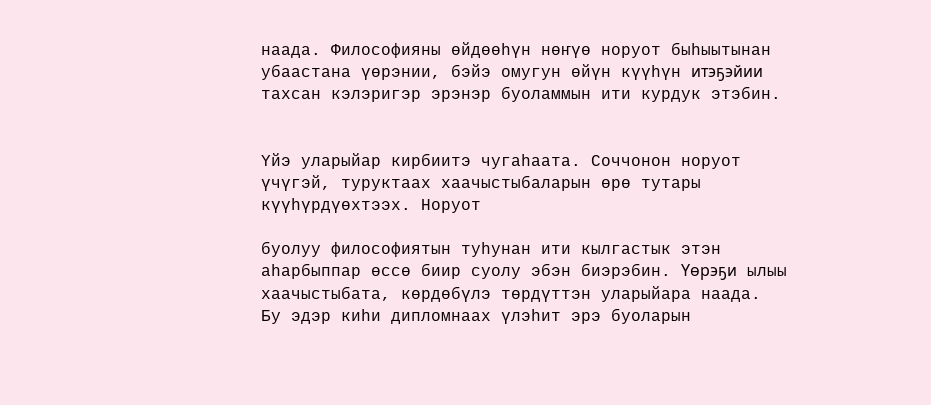наада. Философияны өйдөөһүн нөҥүө норуот быһыытынан убаастана үөрэнии, бэйэ омугун өйүн күүһүн итэҕэйии тахсан кэлэригэр эрэнэр буоламмын ити курдук этэбин.


Үйэ уларыйар кирбиитэ чугаһаата. Соччонон норуот үчүгэй, туруктаах хаачыстыбаларын өрө тутары күүһүрдүөхтээх. Норуот

буолуу философиятын туһунан ити кылгастык этэн аһарбыппар өссө биир суолу эбэн биэрэбин. Үөрэҕи ылыы хаачыстыбата, көрдөбүлэ төрдүттэн уларыйара наада. Бу эдэр киһи дипломнаах үлэһит эрэ буоларын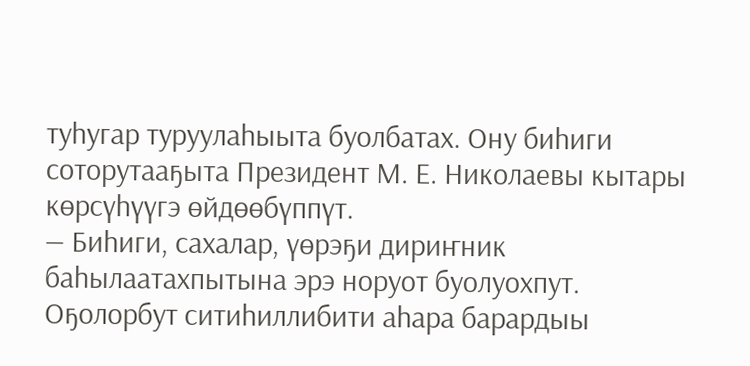туһугар туруулаһыыта буолбатах. Ону биһиги соторутааҕыта Президент М. Е. Николаевы кытары көрсүһүүгэ өйдөөбүппүт.
— Биһиги, сахалар, үөрэҕи дириҥник баһылаатахпытына эрэ норуот буолуохпут. Оҕолорбут ситиһиллибити аһара барардыы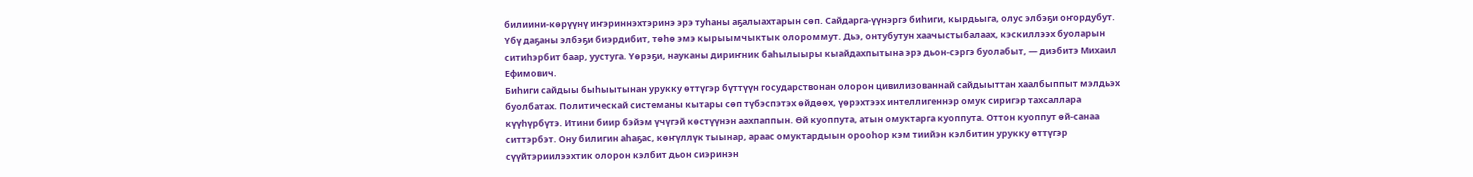билиини-көрүүнү иҥэриннэхтэринэ эрэ туһаны аҕалыахтарын сөп. Сайдарга-үүнэргэ биһиги, кырдьыга, олус элбэҕи оҥордубут. Үбү даҕаны элбэҕи биэрдибит, төһө эмэ кырыымчыктык олороммут. Дьэ, онтубутун хаачыстыбалаах, кэскиллээх буоларын ситиһэрбит баар, уустуга. Үөрэҕи, науканы дириҥник баһылыыры кыайдахпытына эрэ дьон-сэргэ буолабыт, — диэбитэ Михаил Ефимович.
Биһиги сайдыы быһыытынан урукку өттүгэр бүттүүн государствонан олорон цивилизованнай сайдыыттан хаалбыппыт мэлдьэх буолбатах. Политическай системаны кытары сөп түбэспэтэх өйдөөх, үөрэхтээх интеллигеннэр омук сиригэр тахсаллара күүһүрбүтэ. Итини биир бэйэм үчүгэй көстүүнэн аахпаппын. Өй куоппута, атын омуктарга куоппута. Оттон куоппут өй-санаа ситтэрбэт. Ону билигин аһаҕас, көҥүллүк тыынар, араас омуктардыын орооһор кэм тиийэн кэлбитин урукку өттүгэр сүүйтэриилээхтик олорон кэлбит дьон сиэринэн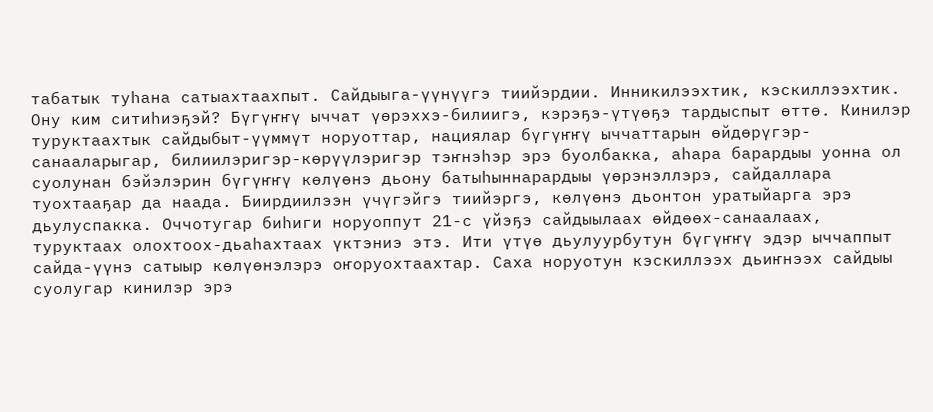табатык туһана сатыахтаахпыт. Сайдыыга-үүнүүгэ тиийэрдии. Инникилээхтик, кэскиллээхтик.
Ону ким ситиһиэҕэй? Бүгүҥҥү ыччат үөрэххэ-билиигэ, кэрэҕэ-үтүөҕэ тардыспыт өттө. Кинилэр туруктаахтык сайдыбыт-үүммүт норуоттар, нациялар бүгүҥҥү ыччаттарын өйдөрүгэр-санааларыгар, билиилэригэр-көрүүлэригэр тэҥнэһэр эрэ буолбакка, аһара барардыы уонна ол суолунан бэйэлэрин бүгүҥҥү көлүөнэ дьону батыһыннарардыы үөрэнэллэрэ, сайдаллара туохтааҕар да наада. Биирдиилээн үчүгэйгэ тиийэргэ, көлүөнэ дьонтон уратыйарга эрэ дьулуспакка. Оччотугар биһиги норуоппут 21-с үйэҕэ сайдыылаах өйдөөх-санаалаах, туруктаах олохтоох-дьаһахтаах үктэниэ этэ. Ити үтүө дьулуурбутун бүгүҥҥү эдэр ыччаппыт сайда-үүнэ сатыыр көлүөнэлэрэ оҥоруохтаахтар. Саха норуотун кэскиллээх дьиҥнээх сайдыы суолугар кинилэр эрэ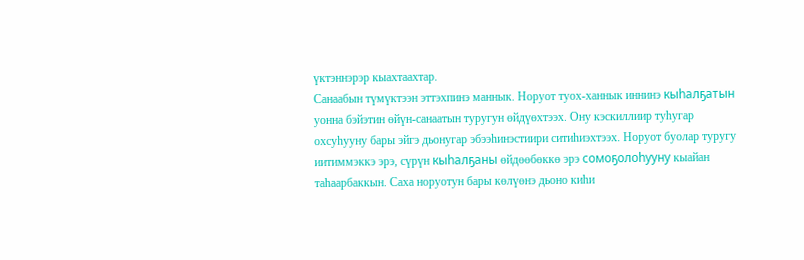үктэннэрэр кыахтаахтар.
Санаабын түмүктээн эттэхпинэ маннык. Норуот туох-ханнык иннинэ кыһалҕатын уонна бэйэтин өйүн-санаатын туругун өйдүөхтээх. Ону кэскиллиир туһугар охсуһууну бары эйгэ дьонугар эбээһинэстиири ситиһиэхтээх. Норуот буолар туругу иитиммэккэ эрэ, сүрүн кыһалҕаны өйдөөбөккө эрэ сомоҕолоһууну кыайан таһаарбаккын. Саха норуотун бары көлүөнэ дьоно киһи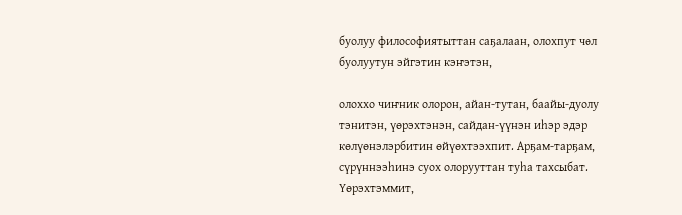буолуу философиятыттан саҕалаан, олохпут чөл буолуутун эйгэтин кэҥэтэн,

олоххо чиҥник олорон, айан-тутан, баайы-дуолу тэнитэн, үөрэхтэнэн, сайдан-үүнэн иһэр эдэр көлүөнэлэрбитин өйүөхтээхпит. Арҕам-тарҕам, сүрүннээһинэ суох олорууттан туһа тахсыбат. Үөрэхтэммит,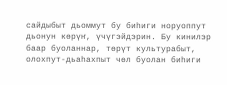сайдыбыт дьоммут бу биһиги норуоппут дьонун көрүҥ, үчүгэйдэрин. Бу кинилэр баар буоланнар, төрүт культурабыт, олохпут-дьаһахпыт чөл буолан биһиги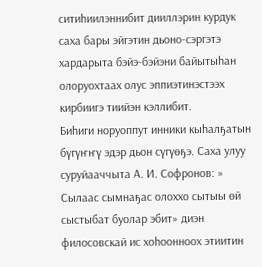ситиһиилэннибит дииллэрин курдук саха бары эйгэтин дьоно-сэргэтэ хардарыта бэйэ-бэйэни байытыһан олоруохтаах олус эппиэтинэстээх кирбиигэ тиийэн кэллибит.
Биһиги норуоппут инники кыһалҕатын бүгүҥҥү эдэр дьон сүгүөҕэ. Саха улуу суруйааччыта А. И. Софронов: » Сылаас сымнаҕас олоххо сытыы өй сыстыбат буолар эбит» диэн филосовскай ис хоһоонноох этиитин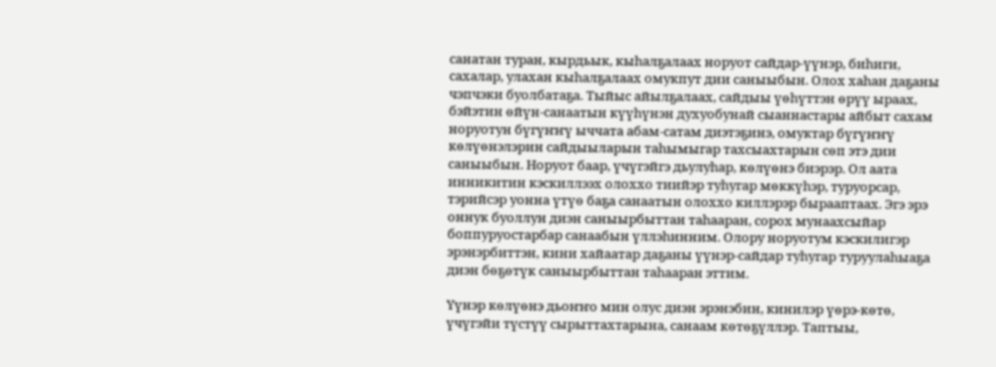санатан туран, кырдьык, кыһалҕалаах норуот сайдар-үүнэр, биһиги, сахалар, улахан кыһалҕалаах омукпут дии саныыбын. Олох хаһан даҕаны чэпчэки буолбатаҕа. Тыйыс айылҕалаах, сайдыы үөһүттэн өрүү ыраах, бэйэтин өйүн-санаатын күүһүнэн духуобунай сыаннастары айбыт сахам норуотун бүгүҥҥү ыччата абам-сатам диэтэҕинэ, омуктар бүгүҥҥү көлүөнэлэрин сайдыыларын таһымыгар тахсыахтарын сөп этэ дии саныыбын. Норуот баар, үчүгэйгэ дьулуһар, көлүөнэ биэрэр. Ол аата инникитин кэскиллээх олоххо тиийэр туһугар мөккүһэр, туруорсар, тэрийсэр уонна үтүө баҕа санаатын олоххо киллэрэр бырааптаах. Эгэ эрэ оннук буоллун диэн саныырбыттан таһааран, сорох мунаахсыйар боппуруостарбар санаабын үллэһинним. Олору норуотум кэскилигэр эрэнэрбиттэн, кини хайаатар даҕаны үүнэр-сайдар туһугар туруулаһыаҕа диэн бөҕөтүк саныырбыттан таһааран эттим.

Үүнэр көлүөнэ дьоҥҥо мин олус диэн эрэнэбин, кинилэр үөрэ-көтө, үчүгэйи түстүү сырыттахтарына, санаам көтөҕүллэр. Таптыы,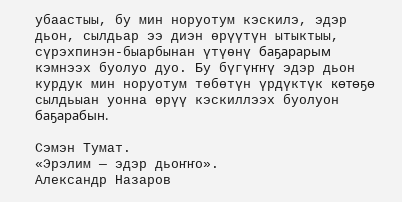убаастыы, бу мин норуотум кэскилэ, эдэр дьон, сылдьар ээ диэн өрүүтүн ытыктыы, сүрэхпинэн-быарбынан үтүөнү баҕарарым кэмнээх буолуо дуо. Бу бүгүҥҥү эдэр дьон курдук мин норуотум төбөтүн үрдүктүк көтөҕө сылдьыан уонна өрүү кэскиллээх буолуон баҕарабын.

Сэмэн Тумат.
«Эрэлим — эдэр дьоҥҥо».
Александр Назаров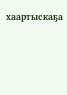хаартыскаҕа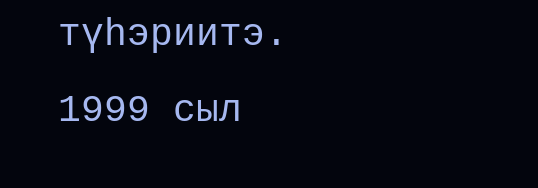түһэриитэ.
1999 сыл